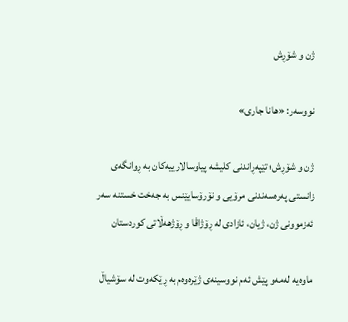ژن و شۆڕش

نووسەر: «هانا جاری»

ژن و شۆڕش؛ تێپەڕاندنی کلیشە پیاوسالارییەکان بە ڕوانگەی زانستی پەرەسەندنی مرۆیی و نۆرۆسایێنس بە جەخت خستنە سەر ئەزموونی ژن، ژیان، ئازادی لە ڕۆژاڤا و ڕۆژهەڵاتی کوردستان

ماوەیە لەمەو پێش ئەم نووسینەی ژێرەوەم بە ڕێکەوت لە سۆشیاڵ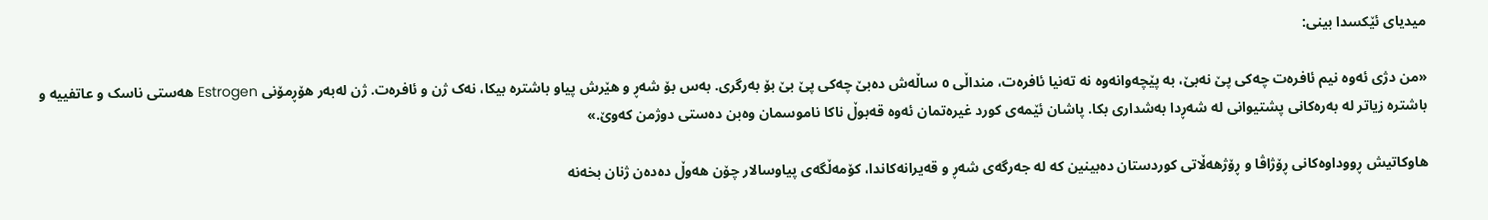میدیای ئێکسدا بینی:

«من دژی ئەوە نیم ئافرەت چەکی پێ نەبێ، بە پێچەوانەوە نە تەنیا ئافرەت، منداڵی ٥ ساڵەش دەبێ چەکی پێ بێ بۆ بەرگری. بەس بۆ شەڕ و هێرش پیاو باشترە بیکا، نەک ژن و ئافرەت. ژن لەبەر هۆڕمۆنی Estrogen هەستی ناسک و عاتفییە و باشترە زیاتر لە بەرەکانی پشتیوانی لە شەڕدا بەشداری بکا. پاشان ئێمەی کورد غیرەتمان ئەوە قەبوڵ ناکا ناموسمان وەبن دەستی دوژمن کەوێ.»

هاوکاتیش ڕووداوەکانی ڕۆژاڤا و ڕۆژهەڵاتی کوردستان دەبینین کە لە جەرگەی شەڕ و قەیرانەکاندا، کۆمەڵگەی پیاوسالار چۆن هەوڵ دەدەن ژنان بخەنە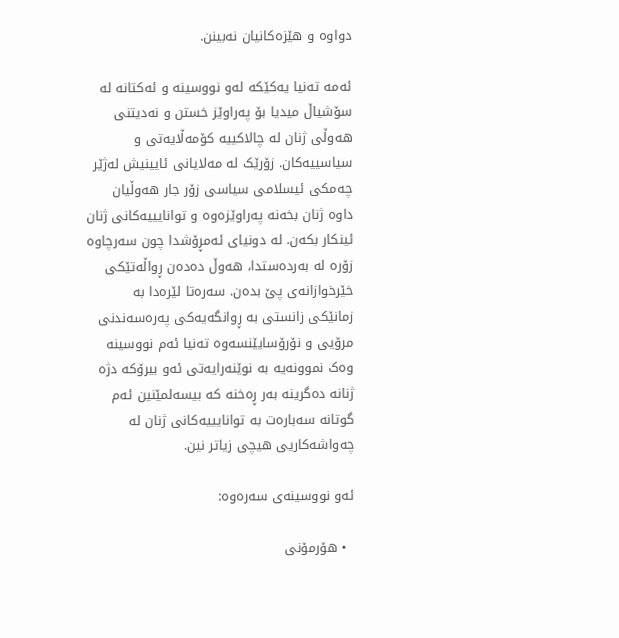دواوە و هێزەکانیان نەبینن.

ئەمە تەنیا یەکێکە لەو نووسینە و ئەکتانە لە سۆشیاڵ میدیا بۆ پەراوێز خستن و نەدیتنی هەوڵی ژنان لە چالاکییە کۆمەڵایەتی و سیاسییەکان. زۆرێک لە مەلایانی ئایینیش لەژێر چەمکی ئیسلامی سیاسی زۆر جار هەوڵیان داوە ژنان بخەنە پەراوێزەوە و توانایییەکانی ژنان ئینکار بکەن. لە دونیای ئەمڕۆشدا چون سەرچاوە زۆرە لە بەردەستدا، هەوڵ دەدەن ڕواڵەتێکی خێرخوازانەی پێ بدەن. سەرەتا لێرەدا بە زمانێکی زانستی بە ڕوانگەیەکی پەرەسەندنی مرۆیی و نۆرۆسایێنسەوە تەنیا ئەم نووسینە وەک نموونەیە بە نوێنەرایەتی ئەو بیرۆکە دژە ژنانە دەگرینە بەر ڕەخنە کە بیسەلمێنین ئەم گوتانە سەبارەت بە توانایییەکانی ژنان لە چەواشەکاریی هیچی زیاتر نین.

ئەو نووسینەی سەرەوە:

  • هۆرمۆنی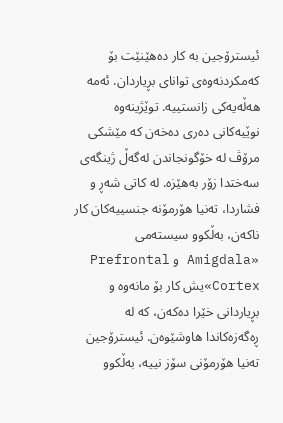ئیسترۆجین بە کار دەهێنێت بۆ کەمکردنەوەی توانای بڕیاردان. ئەمە هەڵەیەکی زانستییە. توێژینەوە نوێیەکانی دەری دەخەن کە مێشکی مرۆڤ لە خۆگونجاندن لەگەڵ ژینگەی سەختدا زۆر بەهێزە. لە کاتی شەڕ و فشاردا، تەنیا هۆرمۆنە جنسییەکان کار ناکەن، بەڵکوو سیستەمی «Amigdala و Prefrontal Cortex»یش کار بۆ مانەوە و بڕیاردانی خێرا دەکەن، کە لە ڕەگەزەکاندا هاوشێوەن. ئیسترۆجین تەنیا هۆرمۆنی سۆز نییە، بەڵکوو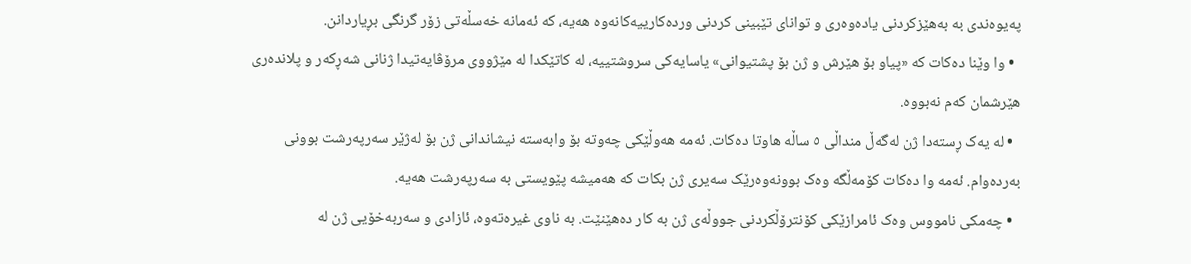پەیوەندی بە بەهێزکردنی یادەوەری و توانای تێبینی کردنی وردەکارییەکانەوە هەیە، کە ئەمانە خەسڵەتی زۆر گرنگی بڕیاردانن.
  • وا وێنا دەکات کە «پیاو بۆ هێرش و ژن بۆ پشتیوانی» یاسایەکی سروشتییە، لە کاتێکدا لە مێژووی مرۆڤایەتیدا ژنانی شەڕکەر و پلاندەری هێرشمان کەم نەبووە.
  • لە یەک ڕستەدا ژن لەگەڵ منداڵی ٥ ساڵە هاوتا دەکات. ئەمە هەوڵێکی چەوتە بۆ وابەستە نیشاندانی ژن بۆ لەژێر سەرپەرشت بوونی بەردەوام. ئەمە وا دەکات کۆمەڵگە وەک بوونەوەرێک سەیری ژن بکات کە هەمیشە پێویستی بە سەرپەرشت هەیە.
  • چەمکی نامووس وەک ئامرازێکی کۆنترۆڵکردنی جووڵەی ژن بە کار دەهێنێت. بە ناوی غیرەتەوە، ئازادی و سەربەخۆیی ژن لە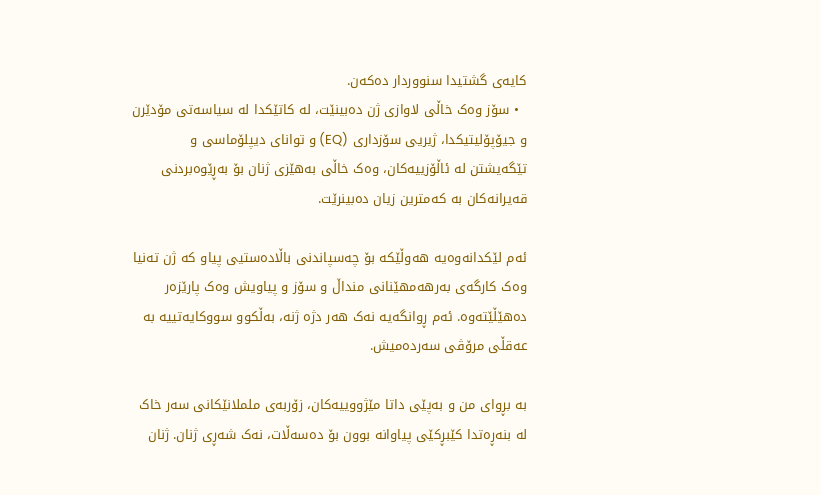کایەی گشتیدا سنووردار دەکەن.
  • سۆز وەک خاڵی لاوازی ژن دەبینێت، لە کاتێکدا لە سیاسەتی مۆدێرن و جیۆپۆلیتیکدا، ژیریی سۆزداری (EQ) و توانای دیپلۆماسی و تێگەیشتن لە ئاڵۆزییەکان، وەک خاڵی بەهێزی ژنان بۆ بەڕێوەبردنی قەیرانەکان بە کەمترین زیان دەبینرێت.

ئەم لێکدانەوەیە هەوڵێکە بۆ چەسپاندنی باڵادەستیی پیاو کە ژن تەنیا وەک کارگەی بەرهەمهێنانی منداڵ و سۆز و پیاویش وەک پارێزەر دەهێڵێتەوە. ئەم ڕوانگەیە نەک هەر دژە ژنە، بەڵکوو سووکایەتییە بە عەقڵی مرۆڤی سەردەمیش.

بە بڕوای من و بەپێی داتا مێژووییەکان، زۆربەی ململانێکانی سەر خاک لە بنەڕەتدا کێبڕکێی پیاوانە بوون بۆ دەسەڵات، نەک شەڕی ژنان. ژنان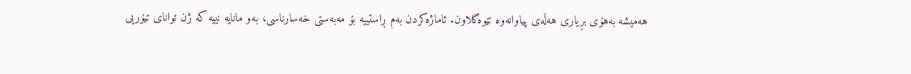هەمیشە بەهۆی بڕیاری هەڵەی پیاوانەوە تێوەگلاون. ئاماژەکردن بەم ڕاستییە بۆ مەبەستی خەسارناسی، بەو مانایە نییە کە ژن توانای تیۆریی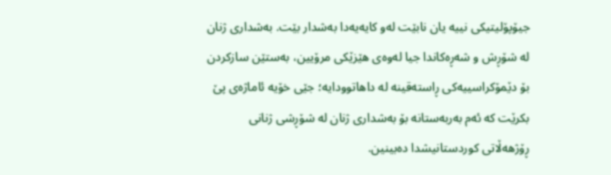جیۆپۆلیتیکی نییە یان نابێت لەو کایەیەدا بەشدار بێت. بەشداری ژنان لە شۆڕش و شەڕەکاندا جیا لەوەی هێزێکی مرۆیین، بەستێن سازکردن بۆ دێمۆکراسییەکی ڕاستەقینە لە داهاتوودایە؛ جێی خۆیە ئاماژەی پێ بکرێت کە ئەم بەربەستانە بۆ بەشداری ژنان لە شۆڕشی ژنانی ڕۆژهەڵاتی کوردستانیشدا دەبینین.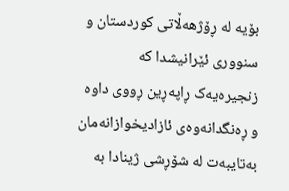بۆیە لە ڕۆژهەڵاتی کوردستان و سنووری ئێرانیشدا کە زنجیرەیەک ڕاپەڕین ڕووی داوە و ڕەنگدانەوەی ئازادیخوازانەمان بەتایبەت لە شۆڕشی ژینادا بە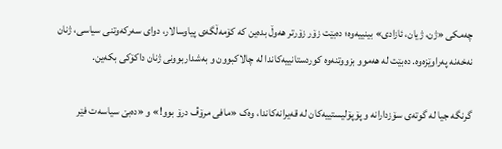چەمکی «ژن، ژیان، ئازادی» بینییەوە؛ دەبێت زۆر زۆرتر هەوڵ بدەین کە کۆمەڵگەی پیاوسالار، دوای سەرکەوتنی سیاسی، ژنان نەخەنە پەراوێزەوە. دەبێت لە هەموو بزووتنەوە کوردستانییەکاندا لە چالاکبوون و بەشداربوونی ژنان داکۆکی بکەین.

گرنگە جیا لە گوتەی سۆزدارانە و پۆپۆلیستییەکان لە قەیرانەکاندا، وەک «مافی مرۆڤ درۆ بوو!» و «دەبێ سیاسەت فێر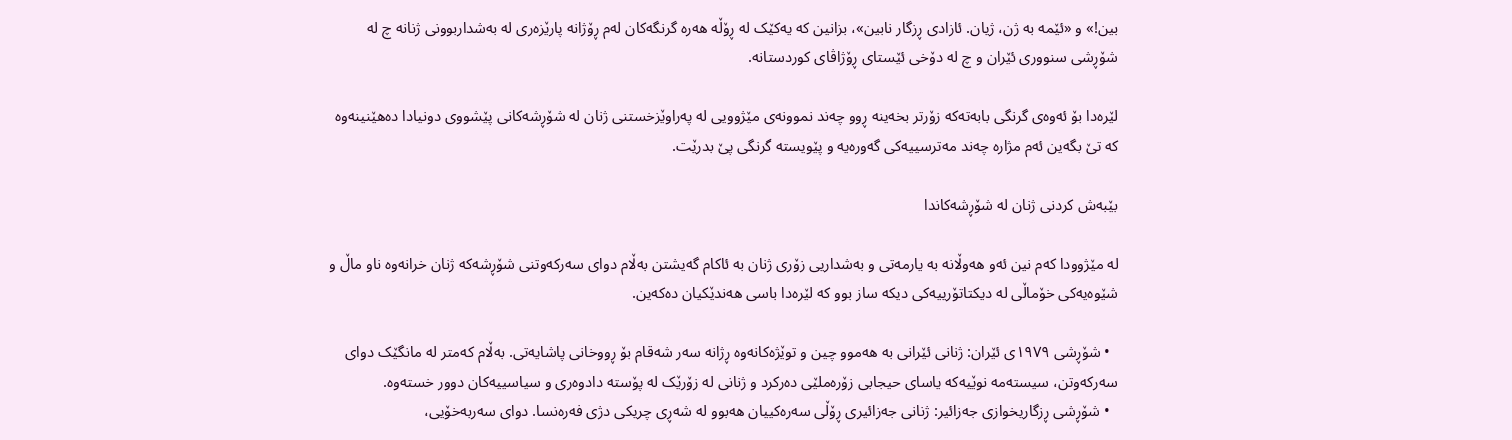بین!» و «ئێمە بە ژن، ژیان. ئازادی ڕزگار نابین»، بزانین کە یەکێک لە ڕۆڵە هەرە گرنگەکان لەم ڕۆژانە پارێزەری لە بەشداربوونی ژنانە چ لە شۆڕشی سنووری ئێران و چ لە دۆخی ئێستای ڕۆژاڤای کوردستانە.

لێرەدا بۆ ئەوەی گرنگی بابەتەکە زۆرتر بخەینە ڕوو چەند نموونەی مێژوویی لە پەراوێزخستنی ژنان لە شۆڕشەکانی پێشووی دونیادا دەهێنینەوە کە تێ بگەین ئەم مژارە چەند مەترسییەکی گەورەیە و پێویستە گرنگی پێ بدرێت.

بێبەش کردنی ژنان لە شۆڕشەکاندا

لە مێژوودا کەم نین ئەو هەوڵانە بە یارمەتی و بەشداریی زۆری ژنان بە ئاکام گەیشتن بەڵام دوای سەرکەوتنی شۆڕشەکە ژنان خرانەوە ناو ماڵ و شێوەیەکی خۆماڵی لە دیکتاتۆرییەکی دیکە ساز بوو کە لێرەدا باسی هەندێکیان دەکەین.

  • شۆڕشی ١٩٧٩ی ئێران: ژنانی ئێرانی بە هەموو چین و توێژەکانەوە ڕژانە سەر شەقام بۆ ڕووخانی پاشایەتی. بەڵام کەمتر لە مانگێک دوای سەرکەوتن، سیستەمە نوێیەکە یاسای حیجابی زۆرەملێی دەرکرد و ژنانی لە زۆرێک لە پۆستە دادوەری و سیاسییەکان دوور خستەوە.
  • شۆڕشی ڕزگاریخوازی جەزائیر: ژنانی جەزائیری ڕۆڵی سەرەکییان هەبوو لە شەڕی چریکی دژی فەرەنسا. دوای سەربەخۆیی،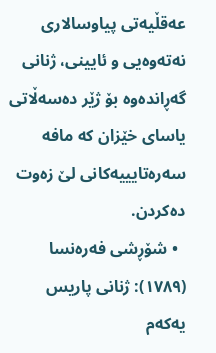عەقڵیەتی پیاوسالاری نەتەوەیی و ئایینی، ژنانی گەڕاندەوە بۆ ژێر دەسەڵاتی یاسای خێزان کە مافە سەرەتایییەکانی لێ زەوت دەکردن.
  • شۆڕشی فەرەنسا (١٧٨٩): ژنانی پاریس یەکەم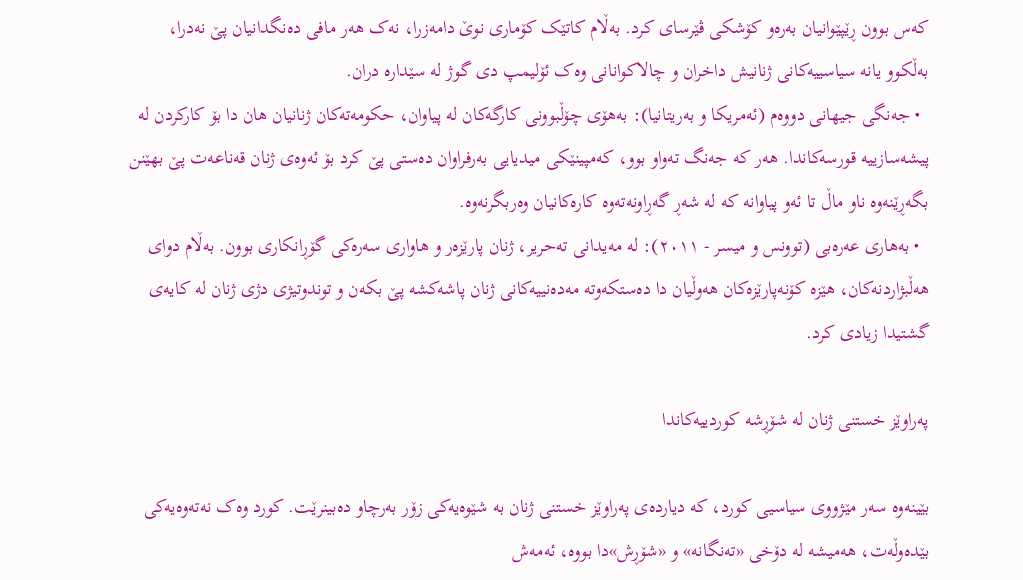کەس بوون ڕێپێوانیان بەرەو کۆشکی ڤێرسای کرد. بەڵام کاتێک کۆماری نوێ دامەزرا، نەک هەر مافی دەنگدانیان پێ نەدرا، بەڵکوو یانە سیاسییەکانی ژنانیش داخران و چالاکوانانی وەک ئۆلیمپ دی گوژ لە سێدارە دران.
  • جەنگی جیهانی دووەم (ئەمریکا و بەریتانیا): بەهۆی چۆڵبوونی کارگەکان لە پیاوان، حکومەتەکان ژنانیان هان دا بۆ کارکردن لە پیشەسازییە قورسەکاندا. هەر کە جەنگ تەواو بوو، کەمپینێکی میدیایی بەرفراوان دەستی پێ کرد بۆ ئەوەی ژنان قەناعەت پێ بهێنن بگەڕێنەوە ناو ماڵ تا ئەو پیاوانە کە لە شەڕ گەڕاونەتەوە کارەکانیان وەربگرنەوە.
  • بەهاری عەرەبی (توونس و میسر - ٢٠١١): لە مەیدانی تەحریر، ژنان پارێزەر و هاواری سەرەکی گۆڕانکاری بوون. بەڵام دوای هەڵبژاردنەکان، هێزە کۆنەپارێزەکان هەوڵیان دا دەستکەوتە مەدەنییەکانی ژنان پاشەکشە پێ بکەن و توندوتیژی دژی ژنان لە کایەی گشتیدا زیادی کرد.

پەراوێز خستنی ژنان لە شۆڕشە کوردییەکاندا

بێینەوە سەر مێژووی سیاسیی کورد، کە دیاردەی پەراوێز خستنی ژنان بە شێوەیەکی زۆر بەرچاو دەبینرێت. کورد وەک نەتەوەیەکی بێدەوڵەت، هەمیشە لە دۆخی «تەنگانە» و «شۆڕش»دا بووە، ئەمەش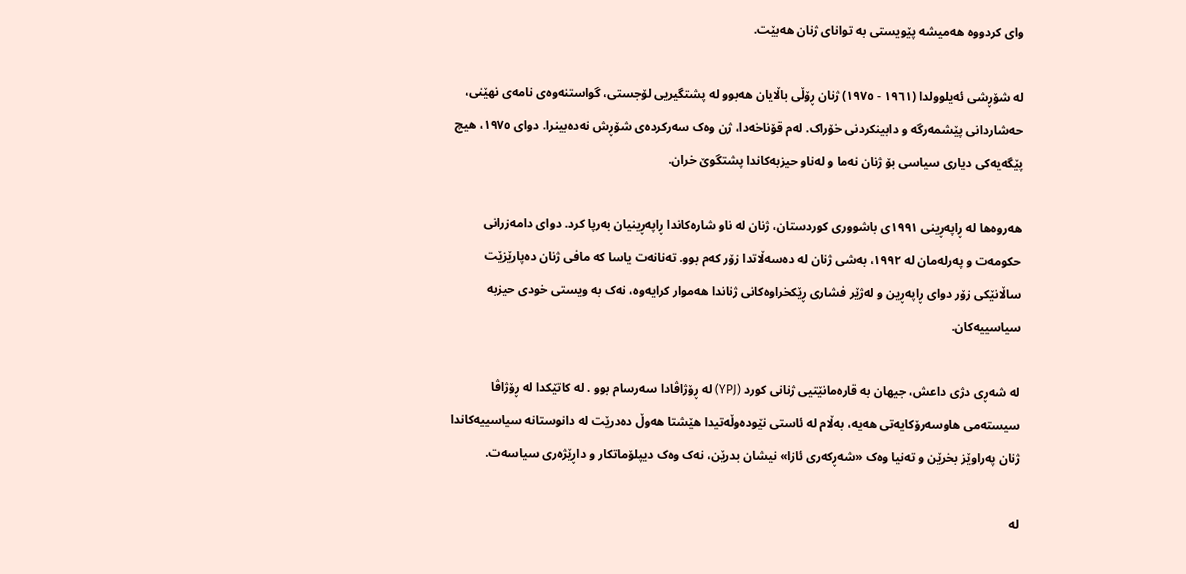وای کردووە هەمیشە پێویستی بە توانای ژنان هەبێت.

لە شۆڕشی ئەیلوولدا (١٩٦١ - ١٩٧٥) ژنان ڕۆڵی باڵایان هەبوو لە پشتگیریی لۆجستی، گواستنەوەی نامەی نهێنی، حەشاردانی پێشمەرگە و دابینکردنی خۆراک. لەم قۆناخەدا، ژن وەک سەرکردەی شۆڕش نەدەبینرا. دوای ١٩٧٥، هیچ پێگەیەکی دیاری سیاسی بۆ ژنان نەما و لەناو حیزبەکاندا پشتگوێ خران.

هەروەها لە ڕاپەڕینی ١٩٩١ی باشووری کوردستان، ژنان لە ناو شارەکاندا ڕاپەڕینیان بەرپا کرد. دوای دامەزرانی حکومەت و پەرلەمان لە ١٩٩٢، بەشی ژنان لە دەسەڵاتدا زۆر کەم بوو. تەنانەت یاسا کە مافی ژنان دەپارێزێت ساڵانێکی زۆر دوای ڕاپەڕین و لەژێر فشاری ڕێکخراوەکانی ژناندا هەموار کرایەوە، نەک بە ویستی خودی حیزبە سیاسییەکان.

لە شەڕی دژی داعش، جیهان بە قارەمانێتیی ژنانی کورد (YPJ) لە ڕۆژاڤادا سەرسام بوو . لە کاتێکدا لە ڕۆژاڤا سیستەمی هاوسەرۆکایەتی هەیە، بەڵام لە ئاستی نێودەوڵەتیدا هێشتا هەوڵ دەدرێت لە دانوستانە سیاسییەکاندا ژنان پەراوێز بخرێن و تەنیا وەک «شەڕکەری ئازا» نیشان بدرێن، نەک وەک دیپلۆماتکار و داڕێژەری سیاسەت.

لە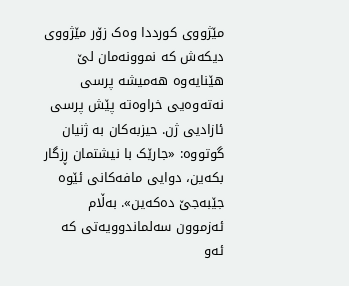مێژووی کورددا وەک زۆر مێژووی دیکەش کە نموونەمان لێ هێنایەوە هەمیشە پرسی نەتەوەیی خراوەتە پێش پرسی ئازادیی ژن. حیزبەکان بە ژنیان گوتووە: «جارێک با نیشتمان ڕزگار بکەین، دوایی مافەکانی ئێوە جێبەجێ دەکەین». بەڵام ئەزموون سەلماندوویەتی کە ئەو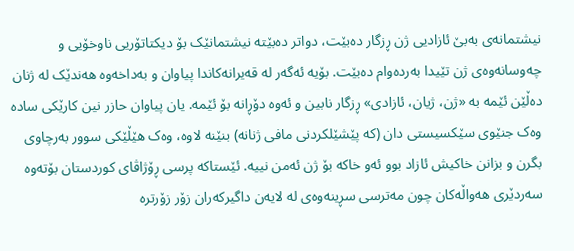نیشتمانەی بەبێ ئازادیی ژن ڕزگار دەبێت، دواتر دەبێتە نیشتمانێک بۆ دیکتاتۆریی ناوخۆیی و چەوسانەوەی ژن تێیدا بەردەوام دەبێت. بۆیە ئەگەر لە قەیرانەکاندا پیاوان و بەداخەوە هەندێک لە ژنان دەڵێن ئێمە بە «ژن، ژیان، ئازادی» ڕزگار نابین و ئەوە دۆڕانە بۆ ئێمە. یان پیاوان حازر نین کارێکی سادە وەک جنێوی سێکسیستی دان (کە پێشێلکردنی مافی ژنانە) بنێنە لاوە، وەک هێڵێکی سوور بەرچاوی بگرن و بزانن خاکیش ئازاد بوو ئەو خاکە بۆ ژن ئەمن نییە. ئێستاکە پرسی ڕۆژاڤای کوردستان بۆتەوە سەردێری هەواڵەکان چون مەترسی سڕینەوەی لە لایەن داگیرکەران زۆر زۆرترە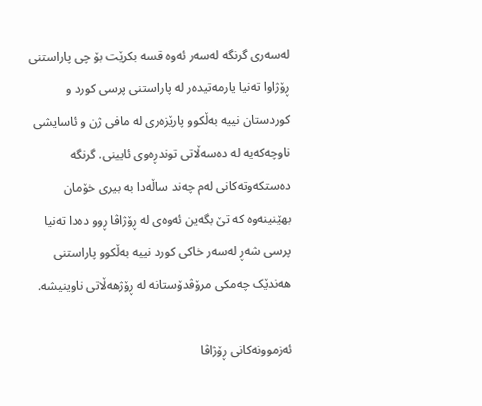لەسەری گرنگە لەسەر ئەوە قسە بکرێت بۆ چی پاراستنی ڕۆژاوا تەنیا یارمەتیدەر لە پاراستنی پرسی کورد و کوردستان نییە بەڵکوو پارێزەری لە مافی ژن و ئاسایشی ناوچەکەیە لە دەسەڵاتی توندڕەوی ئایینی. گرنگە دەستکەوتەکانی لەم چەند ساڵەدا بە بیری خۆمان بهێنینەوە کە تێ بگەین ئەوەی لە ڕۆژاڤا ڕوو دەدا تەنیا پرسی شەڕ لەسەر خاکی کورد نییە بەڵکوو پاراستنی هەندێک چەمکی مرۆڤدۆستانە لە ڕۆژهەڵاتی ناوینیشە.

ئەزموونەکانی ڕۆژاڤا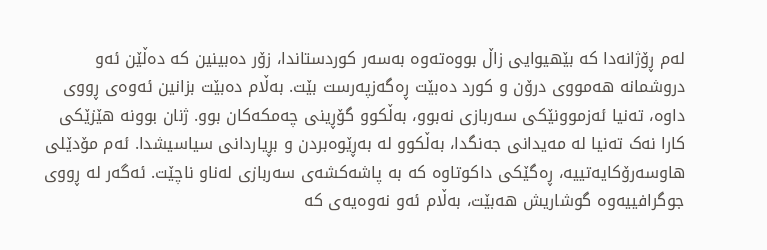لەم ڕۆژانەدا کە بێهیوایی زاڵ بووەتەوە بەسەر کوردستاندا، زۆر دەبینین کە دەڵێن ئەو دروشمانە هەمووی درۆن و کورد دەبێت ڕەگەزپەرست بێت. بەڵام دەبێت بزانین ئەوەی ڕووی داوە، تەنیا ئەزموونێکی سەربازی نەبوو، بەڵکوو گۆڕینی چەمکەکان بوو. ژنان بوونە هێزێکی کارا نەک تەنیا لە مەیدانی جەنگدا، بەڵکوو لە بەڕێوەبردن و بڕیاردانی سیاسیشدا. ئەم مۆدێلی هاوسەرۆکایەتییە، ڕەگێکی داکوتاوە کە بە پاشەکشەی سەربازی لەناو ناچێت. ئەگەر لە ڕووی جوگرافییەوە گوشاریش هەبێت، بەڵام ئەو نەوەیەی کە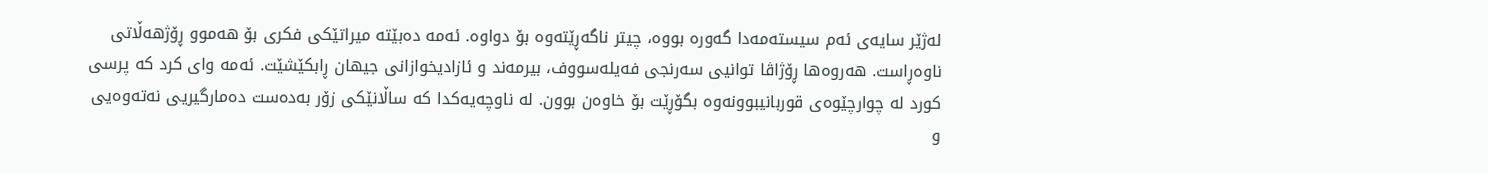لەژێر سایەی ئەم سیستەمەدا گەورە بووە، چیتر ناگەڕێتەوە بۆ دواوە. ئەمە دەبێتە میراتێکی فکری بۆ هەموو ڕۆژهەڵاتی ناوەڕاست. هەروەها ڕۆژاڤا توانیی سەرنجی فەیلەسووف، بیرمەند و ئازادیخوازانی جیهان ڕابکێشێت. ئەمە وای کرد کە پرسی کورد لە چوارچێوەی قوربانیبوونەوە بگۆڕێت بۆ خاوەن بوون. لە ناوچەیەکدا کە ساڵانێکی زۆر بەدەست دەمارگیریی نەتەوەیی و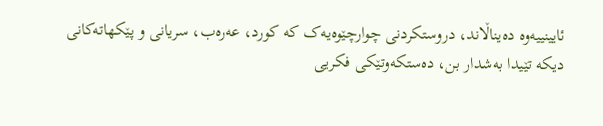ئایینییەوە دەیناڵاند، دروستکردنی چوارچێوەیەک کە کورد، عەرەب، سریانی و پێکهاتەکانی دیکە تێیدا بەشدار بن، دەستکەوتێکی فکریی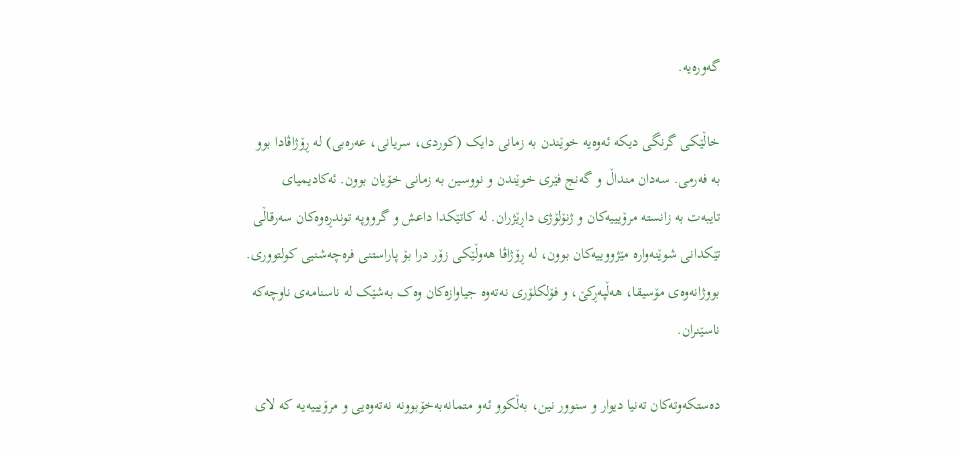گەورەیە.

خاڵێکی گرنگی دیکە ئەوەیە خوێندن بە زمانی دایک (کوردی، سریانی، عەرەبی) لە ڕۆژاڤادا بوو بە فەرمی. سەدان منداڵ و گەنج فێری خوێندن و نووسین بە زمانی خۆیان بوون. ئەکادیمیای تایبەت بە زانستە مرۆیییەکان و ژنۆلۆژی داڕێژران. لە کاتێکدا داعش و گرووپە توندڕەوەکان سەرقاڵی تێکدانی شوێنەوارە مێژووییەکان بوون، لە ڕۆژاڤا هەوڵێکی زۆر درا بۆ پاراستنی فرەچەشنیی کولتووری. بووژانەوەی مۆسیقا، هەڵپەڕکێ، و فۆلکلۆری نەتەوە جیاوازەکان وەک بەشێک لە ناسنامەی ناوچەکە ناسێنران.

دەستکەوتەکان تەنیا دیوار و سنوور نین، بەڵکوو ئەو متمانەبەخۆبوونە نەتەوەیی و مرۆیییەیە کە لای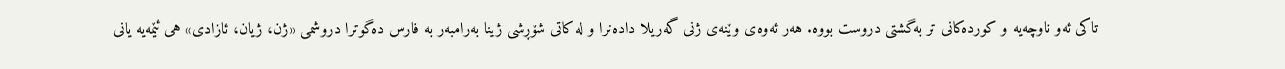تاکی ئەو ناوچەیە و کوردەکانی تر بەگشتی دروست بووە. هەر ئەوەی وێنەی ژنی گەریلا دادەنرا و لە کاتی شۆڕشی ژینا بەرامبەر بە فارس دەگوترا دروشمی «ژن، ژیان، ئازادی» هی ئێمەیە یانی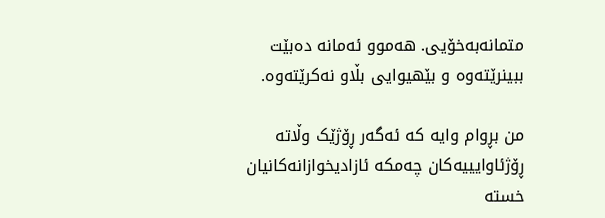متمانەبەخۆیی. هەموو ئەمانە دەبێت ببینرێتەوە و بێهیوایی بڵاو نەکرێتەوە.

من بڕوام وایە کە ئەگەر ڕۆژێک وڵاتە ڕۆژئاوایییەکان چەمکە ئازادیخوازانەکانیان خستە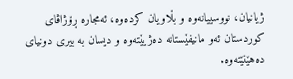ژیانیان، نووسییانەوە و بڵاویان کردەوە، ئەمجارە ڕۆژاڤای کوردستان ئەو مانیفێستانە دەژیێتەوە و دیسان بە بیری دونیای دەهێنێتەوە.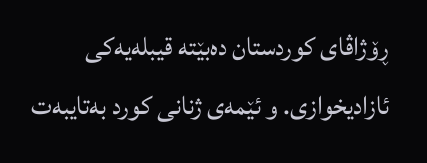ڕۆژاڤای کوردستان دەبێتە قیبلەیەکی ئازادیخوازی. و ئێمەی ژنانی کورد بەتایبەت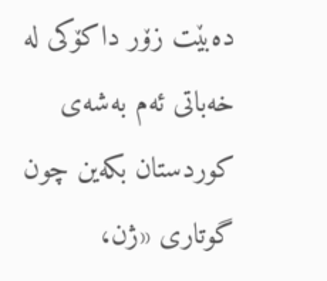دەبێت زۆر داکۆکی لە خەباتی ئەم بەشەی کوردستان بکەین چون گوتاری «ژن،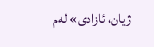ژیان، ئازادی» لەم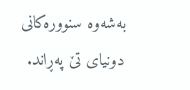بەشەوە سنوورەکانی دونیای تێ پەڕاند.